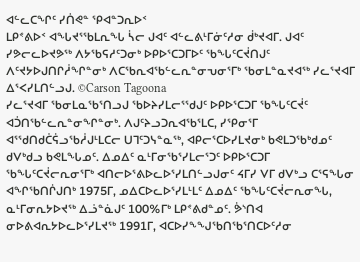ᐊᓪᓚᑕᖏᑦ ᓯᑏᕙᓐ ᕿᐊᓐᑐᕆᐅᑉ
ᒪᑭᕝᕕᐅᑉ ᐊᖓᔪᕐᖃᒪᕆᖓ ᓵᓕ ᒍᐊᑦ ᐊᓪᓚᕕᒻᒥᓃᑦᓱᓂ ᑰᒃᔪᐊᒥ. ᒍᐊᑦ ᓯᕗᓕᓚᐅᔪᕗᖅ ᐱᔭᖃᕋᓱᑦᑐᓂᒃ ᐅᑭᐅᕐᑕᑐᒥᐅᑦ ᖃᖓᑦᑕᔫᑎᒍᑦ ᐱᑦᔪᔭᐅᒍᑎᒋᓲᖏᓐᓂᒃ ᐱᑕᖃᕆᐊᖃᓪᓚᕆᓐᓂᕃᓂᕐᒥᒃ ᖃᓂᒪᓐᓇᔪᐊᖅ ᓯᓚᕐᔪᐊᒥ ᐃᕐᐸᓯᒪᑎᓪᓗᒍ. ©Carson Tagoona
ᓯᓚᕐᔪᐊᒥ ᖃᓂᒪᓇᖃᕐᑎᓗᒍ ᖃᐅᔨᓯᒪᓕᕐᖁᒍᑦ ᐅᑭᐅᕐᑕᑐᒥ ᖃᖓᑦᑕᔫᑦ ᐊᑑᑎᖃᓪᓚᕆᓐᓂᖏᓐᓂᒃ. ᐱᒍᑦᔨᓗᑐᕆᐊᖃᕐᒪᑕ, ᓯᕿᓂᕐᒥ ᐊᕐᖁᑎᑯᑖᕌᓗᖃᓲᒍᒻᒪᑕᓕ ᑌᒣᑦᑐᓭᓐᓇᖅ, ᐊᑭᓕᕐᑕᐅᓯᒪᔪᓂᒃ ᑲᕙᒪᑐᖃᒃᑯᓄᑦ ᑯᐯᒃᑯᓗ ᑲᕙᒪᖓᓄᑦ. ᐃᓄᐃᑦ ᓇᒻᒥᓂᖃᕐᓯᒪᓕᕐᑐᑦ ᐅᑭᐅᕐᑕᑐᒥ ᖃᖓᑦᑕᔫᓕᕆᓂᕐᒥᒃ ᐊᑎᓕᐅᕐᕕᐅᓚᐅᕐᓯᒪᑎᓪᓗᒍᓂᑦ ᔦᒥᓯ ᐯᒥ ᑯᐯᒃᓗ ᑕᕐᕋᖓᓂ ᐊᖏᖃᑎᒌᒍᑎᒃ 1975ᒥ, ᓄᐃᑕᐅᓚᐅᕐᓯᒪᒻᒪᑦ ᐃᓄᐃᑦ ᖃᖓᑦᑕᔫᓕᕆᓂᖓ, ᓇᒻᒥᓂᕆᔭᐅᔪᖅ ᐃᓘᓐᓈᒍᑦ 100%ᒥᒃ ᒪᑭᕝᕕᑯᓐᓄᑦ. ᕘᔅᑎᐊ ᓂᐅᕕᐊᕆᔭᐅᓚᐅᕐᓯᒪᔪᖅ 1991ᒥ, ᐊᑕᐅᓯᖕᖑᖃᑎᖃᕐᑎᑕᐅᑦᓱᓂ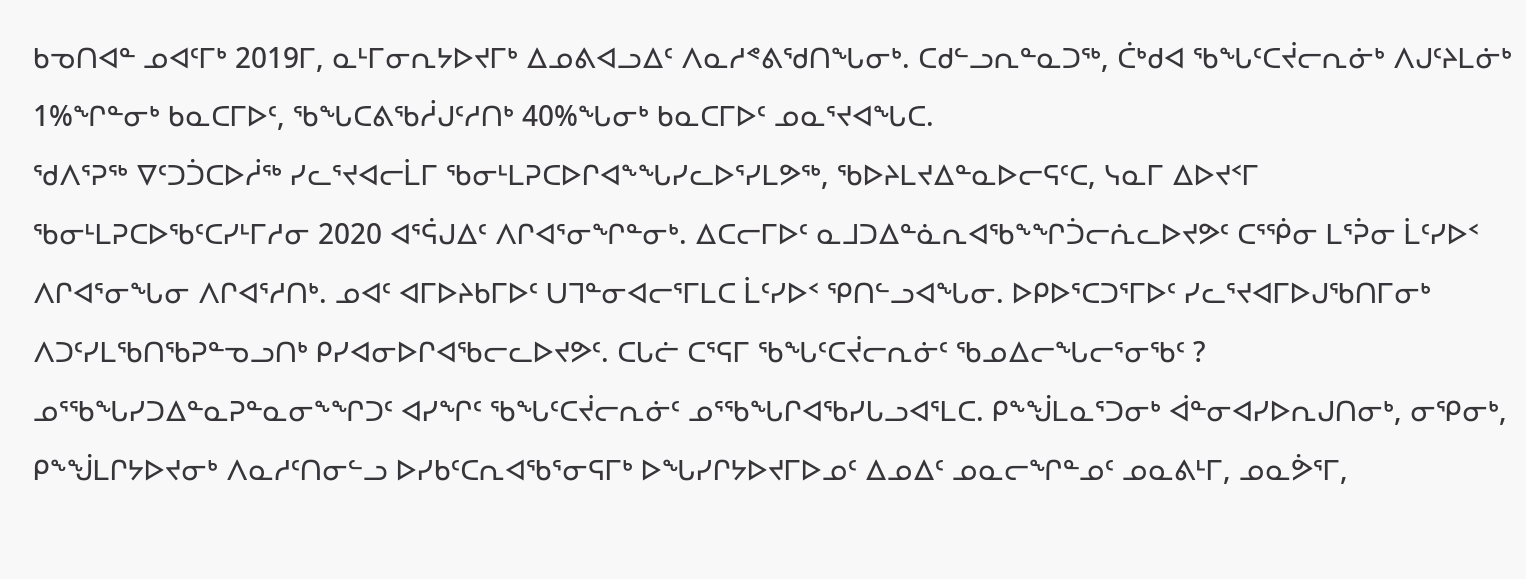ᑲᓀᑎᐊᓐ ᓄᐊᑦᒥᒃ 2019ᒥ, ᓇᒻᒥᓂᕆᔭᐅᔪᒥᒃ ᐃᓄᕕᐊᓗᐃᑦ ᐱᓇᓱᕝᕕᖁᑎᖓᓂᒃ. ᑕᑯᓪᓗᕆᓐᓇᑐᖅ, ᑖᒃᑯᐊ ᖃᖓᑦᑕᔫᓕᕆᓃᒃ ᐱᒍᑦᔨᒪᓃᒃ 1%ᖏᓐᓂᒃ ᑲᓇᑕᒥᐅᑦ, ᖃᖓᑕᕕᖃᓲᒍᑦᓱᑎᒃ 40%ᖓᓂᒃ ᑲᓇᑕᒥᐅᑦ ᓄᓇᕐᔪᐊᖓᑕ.
ᖁᐱᕐᕈᖅ ᐁᑦᑐᑑᑕᐅᓲᖅ ᓯᓚᕐᔪᐊᓕᒫᒥ ᖃᓂᒻᒪᕈᑕᐅᒋᐊᖕᖓᓯᓚᐅᕐᓯᒪᕗᖅ, ᖃᐅᔨᒪᔪᐃᓐᓇᐅᓕᕋᑦᑕ, ᓭᓇᒥ ᐃᐅᔪᑉᒥ ᖃᓂᒻᒪᕈᑕᐅᖃᑦᑕᓯᒻᒥᓱᓂ 2020 ᐊᕐᕌᒍᐃᑦ ᐱᒋᐊᕐᓂᖏᓐᓂᒃ. ᐃᑕᓕᒥᐅᑦ ᓇᒧᑐᐃᓐᓈᕆᐊᖃᖕᖏᑑᓕᕇᓚᐅᔪᕗᑦ ᑕᕐᖀᓂ ᒪᕐᕉᓂ ᒫᑦᓯᐅᑉ ᐱᒋᐊᕐᓂᖓᓂ ᐱᒋᐊᕐᓱᑎᒃ. ᓄᐊᑦ ᐊᒥᐅᔨᑲᒥᐅᑦ ᑌᒣᓐᓂᐊᓕᕐᒥᒪᑕ ᒫᑦᓯᐅᑉ ᕿᑎᓪᓗᐊᖓᓂ. ᐅᑭᐅᕐᑕᑐᕐᒥᐅᑦ ᓯᓚᕐᔪᐊᒥᐅᒍᖃᑎᒥᓂᒃ ᐱᑐᑦᓯᒪᖃᑎᖃᕈᓐᓀᓗᑎᒃ ᑭᓯᐊᓂᐅᒋᐊᖃᓕᓚᐅᔪᕗᑦ. ᑕᒐᓖ ᑕᕐᕋᒥ ᖃᖓᑦᑕᔫᓕᕆᓃᑦ ᖃᓄᐃᓕᖓᓕᕐᓂᖃᑦ ? ᓄᕐᖃᖓᓯᑐᐃᓐᓇᕈᓐᓇᓂᖕᖏᑐᑦ ᐊᓯᖏᑦ ᖃᖓᑦᑕᔫᓕᕆᓃᑦ ᓄᕐᖃᖓᒋᐊᖃᓯᒐᓗᐊᕐᒪᑕ. ᑭᖕᖒᒪᓇᕐᑐᓂᒃ ᐋᓐᓂᐊᓯᐅᕆᒍᑎᓂᒃ, ᓂᕿᓂᒃ, ᑭᖕᖒᒪᒋᔭᐅᔪᓂᒃ ᐱᓇᓱᑦᑎᓂᓪᓗ ᐅᓯᑲᑦᑕᕆᐊᖃᕐᓂᕋᒥᒃ ᐅᖓᓯᒋᔭᐅᔪᒥᐅᓄᑦ ᐃᓄᐃᑦ ᓄᓇᓕᖏᓐᓄᑦ ᓄᓇᕕᒻᒥ, ᓄᓇᕘᕐᒥ,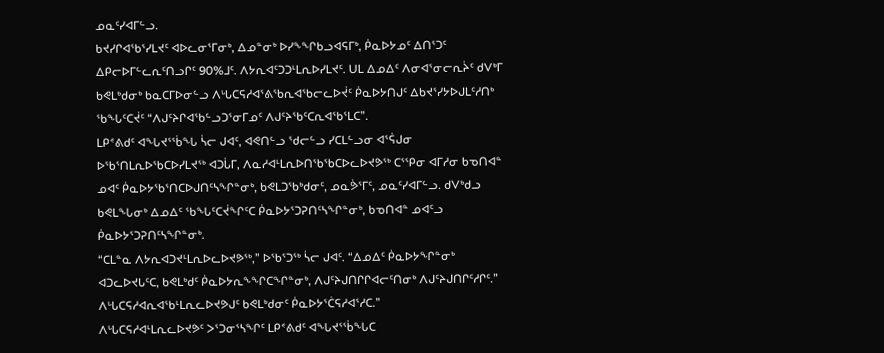ᓄᓇᑦᓯᐊᒥᓪᓗ.
ᑲᔪᓯᒋᐊᖃᕐᓯᒪᔪᑦ ᐊᐅᓚᓂᕐᒥᓂᒃ, ᐃᓄᓐᓂᒃ ᐅᓯᖕᖏᑲᓗᐊᕋᒥᒃ, ᑮᓇᐅᔭᓄᑦ ᐃᑎᕐᑐᑦ ᐃᑭᓕᐅᒥᓪᓚᕆᑦᑎᓗᒋᑦ 90%ᒧᑦ. ᐱᔭᕆᐊᑦᑐᑐᒻᒪᕆᐅᓯᒪᔪᑦ. ᑌᒪ ᐃᓄᐃᑦ ᐱᓂᐊᕐᓂᓕᕆᔩᑦ ᑯᐯᒃᒥ ᑲᕙᒪᒃᑯᓂᒃ ᑲᓇᑕᒥᐅᓂᓪᓗ ᐱᒡᒐᑕᕋᓱᐊᕐᕕᖃᕆᐊᖃᓕᓚᐅᔫᑦ ᑮᓇᐅᔭᑎᒍᑦ ᐃᑲᔪᕐᓯᔭᐅᒍᒪᑦᓱᑎᒃ ᖃᖓᑦᑕᔫᑦ “ᐱᒍᑦᔨᒋᐊᖃᓪᓗᑐᕐᓂᒥᓄᑦ ᐱᒍᑦᔨᖃᑦᑕᕆᐊᖃᕐᒪᑕ”.
ᒪᑭᕝᕕᑯᑦ ᐊᖓᔪᕐᖄᖓ ᓵᓕ ᒍᐊᑦ, ᐊᕙᑎᓪᓗ ᖁᓕᓪᓗ ᓯᑕᒪᓪᓗᓂ ᐊᕐᕌᒍᓂ ᐅᖃᕐᑎᒪᕆᐅᖃᑕᐅᓯᒪᔪᖅ ᐊᑐᒑᒥ, ᐱᓇᓱᐊᒻᒪᕆᐅᑎᖃᖃᑕᐅᓚᐅᔪᕗᖅ ᑕᕐᕿᓂ ᐊᒥᓱᓂ ᑲᓀᑎᐊᓐ ᓄᐊᑦ ᑮᓇᐅᔭᖃᕐᑎᑕᐅᒍᑎᑦᓴᖏᓐᓂᒃ, ᑲᕙᒪᑐᖃᒃᑯᓂᑦ, ᓄᓇᕘᕐᒥᑦ, ᓄᓇᑦᓯᐊᒥᓪᓗ. ᑯᐯᒃᑯᓗ ᑲᕙᒪᖓᓂᒃ ᐃᓄᐃᑦ ᖃᖓᑦᑕᔫᖏᑦᑕ ᑮᓇᐅᔭᕐᑐᕈᑎᑦᓴᖏᓐᓂᒃ, ᑲᓀᑎᐊᓐ ᓄᐊᑦᓗ ᑮᓇᐅᔭᕐᑐᕈᑎᑦᓴᖏᓐᓂᒃ.
“ᑕᒪᓐᓇ ᐱᔭᕆᐊᑐᔪᒻᒪᕆᐅᓚᐅᔪᕗᖅ,” ᐅᖃᕐᑐᖅ ᓵᓕ ᒍᐊᑦ. “ᐃᓄᐃᑦ ᑮᓇᐅᔭᖏᓐᓂᒃ ᐊᑐᓚᐅᔪᒐᑦᑕ, ᑲᕙᒪᒃᑯᑦ ᑮᓇᐅᔭᕆᖕᖏᑕᖏᓐᓂᒃ, ᐱᒍᑦᔨᒍᑎᒋᒋᐊᓕᑦᑎᓂᒃ ᐱᒍᑦᔨᒍᑎᒋᑦᓱᒋᑦ.” ᐱᒡᒐᑕᕋᓱᐊᕆᐊᖃᒻᒪᕆᓚᐅᔪᕗᒍᑦ ᑲᕙᒪᒃᑯᓂᑦ ᑮᓇᐅᔭᕐᑖᕋᓱᐊᕐᓱᑕ.”
ᐱᒡᒐᑕᕋᓱᐊᒻᒪᕆᓚᐅᔪᕗᑦ ᐳᕐᑐᓂᕐᓴᖏᑦ ᒪᑭᕝᕕᑯᑦ ᐊᖓᔪᕐᖄᖓᑕ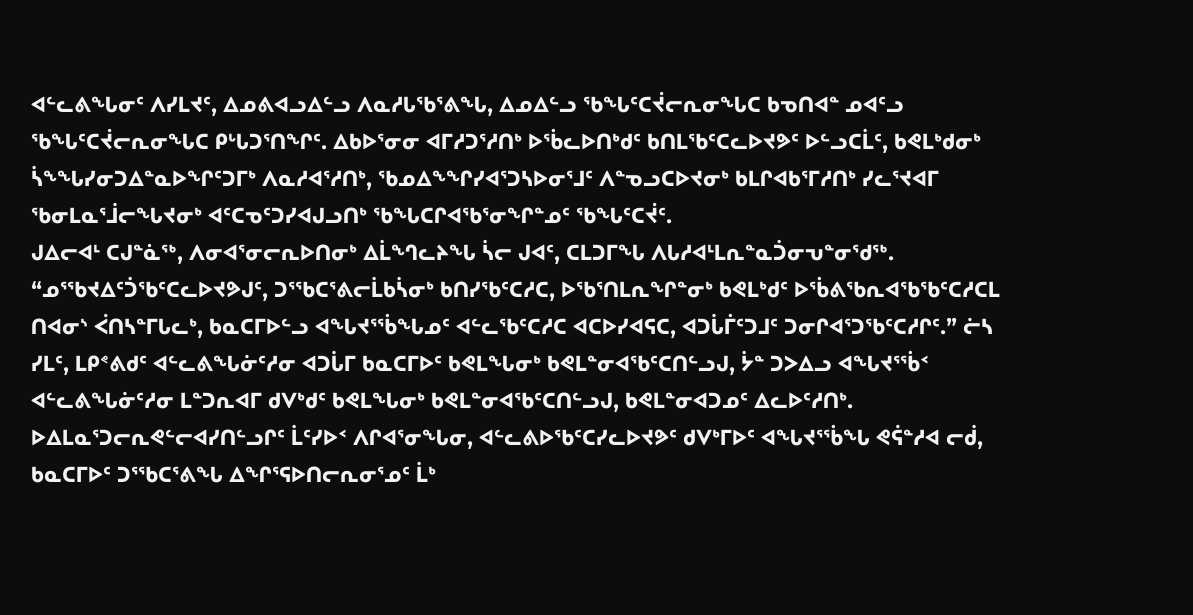ᐊᓪᓚᕕᖓᓂᑦ ᐱᓯᒪᔪᑦ, ᐃᓄᕕᐊᓗᐃᓪᓗ ᐱᓇᓱᒐᖃᕐᕕᖓ, ᐃᓄᐃᓪᓗ ᖃᖓᑦᑕᔫᓕᕆᓂᖓᑕ ᑲᓀᑎᐊᓐ ᓄᐊᑦᓗ ᖃᖓᑦᑕᔫᓕᕆᓂᖓᑕ ᑭᒡᒐᑐᕐᑎᖏᑦ. ᐃᑲᐅᕐᓂᓂ ᐊᒥᓱᑐᕐᓱᑎᒃ ᐅᖄᓚᐅᑎᒃᑯᑦ ᑲᑎᒪᖃᑦᑕᓚᐅᔪᕗᑦ ᐅᓪᓗᑕᒫᑦ, ᑲᕙᒪᒃᑯᓂᒃ ᓵᖕᖓᓯᓂᑐᐃᓐᓇᐅᖏᑦᑐᒥᒃ ᐱᓇᓱᐊᕐᓱᑎᒃ, ᖃᓄᐃᖕᖏᓯᐊᕐᑐᓴᐅᓂᕐᒧᑦ ᐱᓐᓀᓗᑕᐅᔪᓂᒃ ᑲᒪᒋᐊᑲᕐᒥᓱᑎᒃ ᓯᓚᕐᔪᐊᒥ ᖃᓂᒪᓇᕐᒨᓕᖓᔪᓂᒃ ᐊᑦᑕᓀᑦᑐᓯᐊᒍᓗᑎᒃ ᖃᖓᑕᒋᐊᖃᕐᓂᖏᓐᓄᑦ ᖃᖓᑦᑕᔫᑦ.
ᒍᐃᓕᐊᒻ ᑕᒍᓐᓈᖅ, ᐱᓂᐊᕐᓂᓕᕆᐅᑎᓂᒃ ᐃᒫᙰᓚᔨᖓ ᓵᓕ ᒍᐊᑦ, ᑕᒪᑐᒥᖓ ᐱᒐᓱᐊᒻᒪᕆᓐᓇᑑᓂᕃᓐᓂᖁᖅ. “ᓄᕐᖃᔪᐃᑦᑑᖃᑦᑕᓚᐅᔪᕗᒍᑦ, ᑐᕐᖃᑕᕐᕕᓕᒫᑲᓵᓂᒃ ᑲᑎᓯᖃᑦᑕᓱᑕ, ᐅᖃᕐᑎᒪᕆᖏᓐᓂᒃ ᑲᕙᒪᒃᑯᑦ ᐅᖄᕕᖃᕆᐊᖃᖃᑦᑕᓱᑕᒪ ᑎᐊᓂᔅ ᐹᑎᓴᓐᒥᒐᓚᒃ, ᑲᓇᑕᒥᐅᓪᓗ ᐊᖓᔪᕐᖄᖓᓄᑦ ᐊᓪᓚᖃᑦᑕᓱᑕ ᐊᑕᐅᓯᐊᕋᑕ, ᐊᑐᒑᒦᑦᑐᒧᑦ ᑐᓂᒋᐊᕐᑐᖃᑦᑕᓱᒋᑦ.” ᓖᓴ ᓯᒪᑦ, ᒪᑭᕝᕕᑯᑦ ᐊᓪᓚᕕᖓᓃᑦᓱᓂ ᐊᑐᒑᒥ ᑲᓇᑕᒥᐅᑦ ᑲᕙᒪᖓᓂᒃ ᑲᕙᒪᓐᓂᐊᖃᑦᑕᑎᓪᓗᒍ, ᔮᓐ ᑐᐳᐃᓗ ᐊᖓᔪᕐᖄᑉ ᐊᓪᓚᕕᖓᓃᑦᓱᓂ ᒪᓐᑐᕆᐊᒥ ᑯᐯᒃᑯᑦ ᑲᕙᒪᖓᓂᒃ ᑲᕙᒪᓐᓂᐊᖃᑦᑕᑎᓪᓗᒍ, ᑲᕙᒪᓐᓂᐊᑐᓄᑦ ᐃᓚᐅᑦᓱᑎᒃ.
ᐅᐃᒪᓇᕐᑐᓕᕆᕙᓪᓕᐊᓯᑎᓪᓗᒋᑦ ᒫᑦᓯᐅᑉ ᐱᒋᐊᕐᓂᖓᓂ, ᐊᓪᓚᕕᐅᖃᑦᑕᓯᓚᐅᔪᕗᑦ ᑯᐯᒃᒥᐅᑦ ᐊᖓᔪᕐᖄᖓ ᕙᕌᓐᓱᐊ ᓕᑰ, ᑲᓇᑕᒥᐅᑦ ᑐᕐᖃᑕᕐᕕᖓ ᐃᖏᕐᕋᐅᑎᓕᕆᓂᕐᓄᑦ ᒫᒃ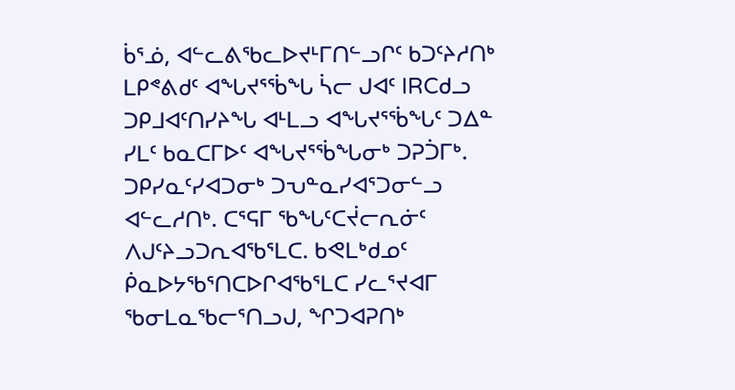ᑳᕐᓅ, ᐊᓪᓚᕕᖃᓚᐅᔪᒻᒥᑎᓪᓗᒋᑦ ᑲᑐᑦᔨᓱᑎᒃ ᒪᑭᕝᕕᑯᑦ ᐊᖓᔪᕐᖄᖓ ᓵᓕ ᒍᐊᑦ IRCᑯᓗ ᑐᑭᒧᐊᑦᑎᓯᔨᖓ ᐊᒻᒪᓗ ᐊᖓᔪᕐᖄᖓᑦ ᑐᐃᓐ ᓯᒪᑦ ᑲᓇᑕᒥᐅᑦ ᐊᖓᔪᕐᖄᖓᓂᒃ ᑐᕈᑑᒥᒃ. ᑐᑭᓯᓇᑦᓯᐊᑐᓂᒃ ᑐᕃᓐᓇᓯᐊᕐᑐᓂᓪᓗ ᐊᓪᓚᓱᑎᒃ. ᑕᕐᕋᒥ ᖃᖓᑦᑕᔫᓕᕆᓃᑦ ᐱᒍᑦᔨᓗᑐᕆᐊᖃᕐᒪᑕ. ᑲᕙᒪᒃᑯᓄᑦ ᑮᓇᐅᔭᖃᕐᑎᑕᐅᒋᐊᖃᕐᒪᑕ ᓯᓚᕐᔪᐊᒥ ᖃᓂᒪᓇᖃᓕᕐᑎᓗᒍ, ᖏᑐᐊᕈᑎᒃ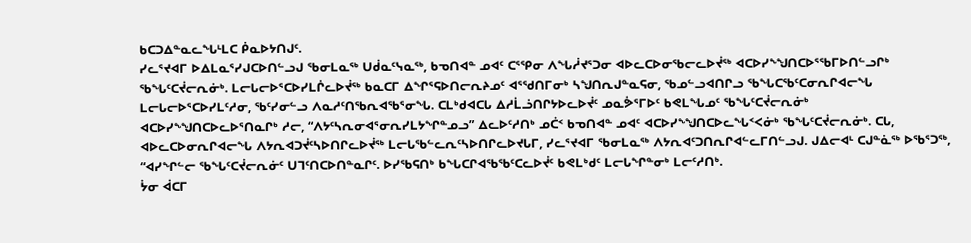ᑲᑕᑐᐃᓐᓇᓚᖓᒻᒪᑕ ᑮᓇᐅᔭᑎᒍᑦ.
ᓯᓚᕐᔪᐊᒥ ᐅᐃᒪᓇᕐᓯᒍᑕᐅᑎᓪᓗᒍ ᖃᓂᒪᓇᖅ ᑌᑰᓇᑦᓭᓇᖅ, ᑲᓀᑎᐊᓐ ᓄᐊᑦ ᑕᕐᕿᓂ ᐱᖓᓲᔪᕐᑐᓂ ᐊᐅᓚᑕᐅᓂᖃᓕᓚᐅᔫᖅ ᐊᑕᐅᓯᖕᖑᑎᑕᐅᕐᖃᒥᐅᑎᓪᓗᒋᒃ ᖃᖓᑦᑕᔫᓕᕆᓃᒃ. ᒪᓕᒐᓕᐅᕐᑕᐅᓯᒪᒌᓚᐅᔫᖅ ᑲᓇᑕᒥ ᐃᖏᕐᕋᐅᑎᓕᕆᔨᓄᑦ ᐊᕐᖁᑎᒥᓂᒃ ᓴᖑᑎᕆᒍᓐᓇᕋᓂ, ᖃᓄᓪᓗᐊᑎᒋᓗ ᖃᖓᑕᖃᑦᑕᓂᕆᒋᐊᓕᖓ ᒪᓕᒐᓕᐅᕐᑕᐅᓯᒪᑦᓱᓂ, ᖃᑦᓯᓂᓪᓗ ᐱᓇᓱᑦᑎᖃᕆᐊᖃᕐᓂᖓ. ᑕᒪᒃᑯᐊᑕᒐ ᐃᓱᒫᓘᑎᒋᔭᐅᓚᐅᔫᑦ ᓄᓇᕘᕐᒥᐅᑦ ᑲᕙᒪᖓᓄᑦ ᖃᖓᑦᑕᔫᓕᕆᓃᒃ ᐊᑕᐅᓯᖕᖑᑎᑕᐅᓚᐅᕐᑎᓇᒋᒃ ᓱᓕ, “ᐱᔭᑦᓴᕆᓂᐊᕐᓂᕆᓯᒪᔭᖏᓐᓄᓗ” ᐃᓚᐅᑦᓱᑎᒃ ᓄᑖᑉ ᑲᓀᑎᐊᓐ ᓄᐊᑦ ᐊᑕᐅᓯᖕᖑᑎᑕᐅᓚᖓᑉᐸᓃᒃ ᖃᖓᑦᑕᔫᓕᕆᓃᒃ. ᑕᒐ, ᐊᐅᓚᑕᐅᓂᕆᒋᐊᓕᖓ ᐱᔭᕆᐊᑐᔫᑦᓴᐅᑎᒋᓚᐅᔫᖅ ᒪᓕᒐᖃᓪᓚᕆᑦᓴᐅᑎᒋᓚᐅᔪᒐᒥ, ᓯᓚᕐᔪᐊᒥ ᖃᓂᒪᓇᖅ ᐱᔭᕆᐊᑦᑐᑎᕆᒋᐊᓪᓚᒥᑎᓪᓗᒍ. ᒍᐃᓕᐊᒻ ᑕᒍᓐᓈᖅ ᐅᖃᕐᑐᖅ, “ᐊᓯᖏᓪᓕ ᖃᖓᑦᑕᔫᓕᕆᓃᑦ ᑌᒣᑦᑎᑕᐅᑎᓐᓇᒋᑦ. ᐅᓯᖃᕋᑎᒃ ᑲᖓᑕᒋᐊᖃᖃᑦᑕᓚᐅᔫᑦ ᑲᕙᒪᒃᑯᑦ ᒪᓕᒐᖏᓐᓂᒃ ᒪᓕᑦᓱᑎᒃ.
ᔮᓂ ᐋᑕᒥ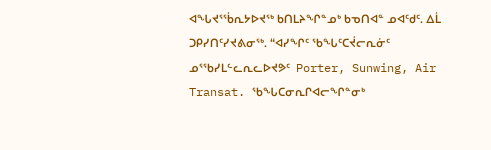ᐊᖓᔪᕐᖄᕆᔭᐅᔪᖅ ᑲᑎᒪᔨᖏᓐᓄᒃ ᑲᓀᑎᐊᓐ ᓄᐊᑦᑯᑦ. ᐃᒫ ᑐᑭᓯᑎᑦᓯᔪᕕᓂᖅ. “ᐊᓯᖏᑦ ᖃᖓᑦᑕᔫᓕᕆᓃᑦ ᓄᕐᖃᓯᒪᓪᓚᕆᓚᐅᔪᕗᑦ  Porter, Sunwing, Air Transat. ᖃᖓᑕᓂᕆᒋᐊᓕᖏᓐᓂᒃ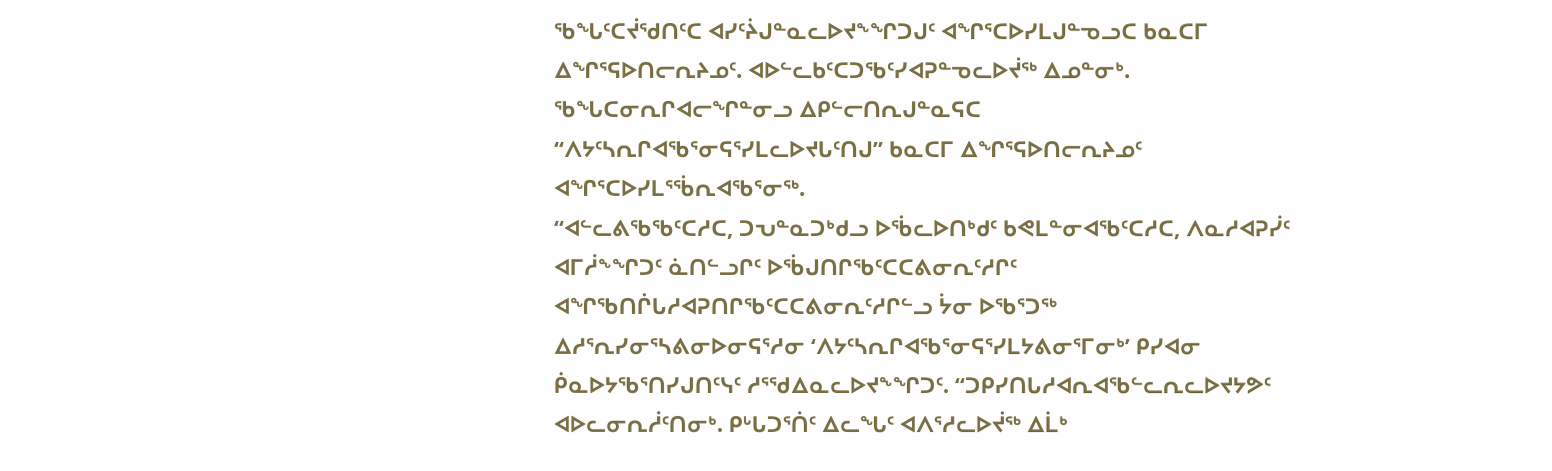ᖃᖓᑦᑕᔫᖁᑎᑦᑕ ᐊᓯᑦᔩᒍᓐᓇᓚᐅᔪᖕᖏᑐᒍᑦ ᐊᖏᕐᑕᐅᓯᒪᒍᓐᓀᓗᑕ ᑲᓇᑕᒥ ᐃᖏᕐᕋᐅᑎᓕᕆᔨᓄᑦ. ᐊᐅᓪᓚᑲᑦᑕᑐᖃᑦᓯᐊᕈᓐᓀᓚᐅᔫᖅ ᐃᓄᓐᓂᒃ. ᖃᖓᑕᓂᕆᒋᐊᓕᖏᓐᓂᓗ ᐃᑭᓪᓕᑎᕆᒍᓐᓇᕋᑕ “ᐱᔭᑦᓴᕆᒋᐊᖃᕐᓂᕋᕐᓯᒪᓚᐅᔪᒐᑦᑎᒍ” ᑲᓇᑕᒥ ᐃᖏᕐᕋᐅᑎᓕᕆᔨᓄᑦ ᐊᖏᕐᑕᐅᓯᒪᕐᖄᕆᐊᖃᕐᓂᖅ.
“ᐊᓪᓚᕕᖃᖃᑦᑕᓱᑕ, ᑐᕃᓐᓇᑐᒃᑯᓗ ᐅᖄᓚᐅᑎᒃᑯᑦ ᑲᕙᒪᓐᓂᐊᖃᑦᑕᓱᑕ, ᐱᓇᓱᐊᕈᓰᑦ ᐊᒥᓲᖕᖏᑐᑦ ᓈᑎᓪᓗᒋᑦ ᐅᖄᒍᑎᒋᖃᑦᑕᑕᕕᓂᕆᑦᓱᒋᑦ ᐊᖏᖃᑎᒌᒐᓱᐊᕈᑎᒋᖃᑦᑕᑕᕕᓂᕆᑦᓱᒋᓪᓗ ᔮᓂ ᐅᖃᕐᑐᖅ ᐃᓱᕐᕆᓯᓂᕐᓴᕕᓂᐅᓂᕋᕐᓱᓂ ‘ᐱᔭᑦᓴᕆᒋᐊᖃᕐᓂᕋᕐᓯᒪᔭᕕᓂᕐᒥᓂᒃ’ ᑭᓯᐊᓂ ᑮᓇᐅᔭᖃᕐᑎᓯᒍᑎᑦᓭᑦ ᓱᕐᖁᐃᓇᓚᐅᔪᖕᖏᑐᑦ. “ᑐᑭᓯᑎᒐᓱᐊᕆᐊᖃᓪᓚᕆᓚᐅᔪᔭᕗᑦ ᐊᐅᓚᓂᕆᓲᑦᑎᓂᒃ. ᑭᒡᒐᑐᕐᑏᑦ ᐃᓚᖓᑦ ᐊᐱᕐᓱᓚᐅᔫᖅ ᐃᒫᒃ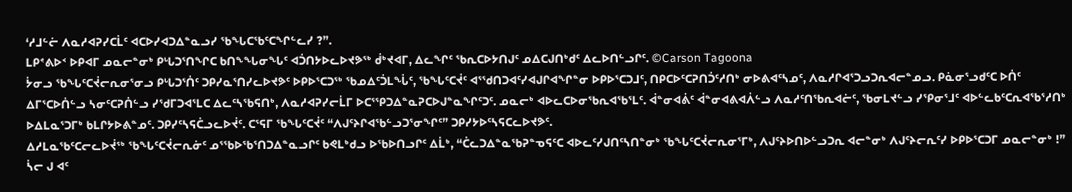‘ᓱᒧᓪᓖ ᐱᓇᓱᐊᕈᓯᑕᒫᑦ ᐊᑕᐅᓯᐊᑐᐃᓐᓇᓗᓯ ᖃᖓᑕᖃᑦᑕᖏᓪᓚᓯ ?”.
ᒪᑭᕝᕕᐅᑉ ᐅᑭᐊᒥ ᓄᓇᓕᓐᓂᒃ ᑭᒡᒐᑐᕐᑎᖏᑕ ᑲᑎᖕᖓᓂᖓᑦ ᐊᑑᑎᔭᐅᓚᐅᔪᕗᖅ ᑰᒃᔪᐊᒥ, ᐃᓚᖏᑦ ᖃᕆᑕᐅᔭᑎᒍᑦ ᓄᐃᑕᒍᑎᒃᑯᑦ ᐃᓚᐅᑎᓪᓗᒋᑦ. ©Carson Tagoona
ᔮᓂᓗ ᖃᖓᑦᑕᔫᓕᕆᓂᕐᓂᓗ ᑭᒡᒐᑐᕐᑏᑦ ᑐᑭᓯᓇᕐᑎᓯᓚᐅᔪᕗᑦ ᐅᑭᐅᕐᑕᑐᖅ ᖃᓄᐃᑦᑑᒪᖔᑦ, ᖃᖓᑦᑕᔫᑦ ᐊᕐᖁᑎᑐᐊᑦᓯᐊᒍᒋᐊᖏᓐᓂ ᐅᑭᐅᕐᑕᑐᒧᑦ, ᑎᑭᑕᐅᑦᑕᕈᑎᑑᑦᓱᑎᒃ ᓂᐅᕕᐊᑦᓴᓄᑦ, ᐱᓇᓱᒋᐊᕐᑐᓗᑐᕆᐊᓕᓐᓄᓗ. ᑭᓈᓂᕐᓗᑯᑦᑕ ᐅᑏᑦ ᐃᒥᕐᑕᐅᑏᓪᓗ ᓴᓂᑦᑕᕈᑏᓪᓗ ᓯᖁᒥᑐᐊᕐᒪᑕ ᐃᓚᑦᓴᖃᕋᑎᒃ, ᐱᓇᓱᐊᕈᓯᓕᒫᒥ ᐅᑕᕐᕿᑐᐃᓐᓇᕈᑕᐅᒍᓐᓇᖏᑦᑐᑦ. ᓄᓇᓕᒃ ᐊᐅᓚᑕᐅᓂᖃᕆᐊᖃᕐᒪᑦ. ᐋᓐᓂᐊᕖᑦ ᐋᓐᓂᐊᕕᐊᐲᓪᓗ ᐱᓇᓱᑦᑎᖃᕆᐊᓖᑦ, ᖃᓂᒪᔪᓪᓗ ᓯᕿᓂᕐᒧᑦ ᐊᐅᓪᓚᑲᑦᑕᕆᐊᖃᕐᓱᑎᒃ ᐅᐃᒪᓇᕐᑐᒥᒃ ᑲᒪᒋᔭᐅᕕᓐᓄᑦ. ᑐᑭᓯᑦᓴᕋᑖᓗᓚᐅᔫᑦ. ᑕᕐᕋᒥ ᖃᖓᑦᑕᔫᑦ “ᐱᒍᑦᔨᒋᐊᖃᓪᓗᑐᕐᓂᖏᑦ” ᑐᑭᓯᔭᐅᑦᓴᕋᑕᓚᐅᔪᕗᑦ.
ᐃᓱᒪᓇᖃᑦᑕᓕᓚᐅᔫᖅ ᖃᖓᑦᑕᔫᓕᕆᓃᑦ ᓄᕐᖃᐅᖃᕐᑎᑐᐃᓐᓇᓗᒋᑦ ᑲᕙᒪᒃᑯᓗ ᐅᖃᐅᑎᓗᒋᑦ ᐃᒫᒃ, “ᑖᓚᑐᐃᓐᓇᖃᕈᓐᓀᕋᑦᑕ ᐊᐅᓚᑦᓯᒍᑎᑦᓴᑎᓐᓂᒃ ᖃᖓᑦᑕᔫᓕᕆᓂᕐᒥᒃ, ᐱᒍᑦᔨᐅᑎᐅᓪᓗᑐᕆ ᐊᓕᓐᓂᒃ ᐱᒍᑦᔨᓕᕆᑦᓯ ᐅᑭᐅᕐᑕᑐᒥ ᓄᓇᓕᓐᓂᒃ !” ᓵᓕ ᒍ ᐊᑦ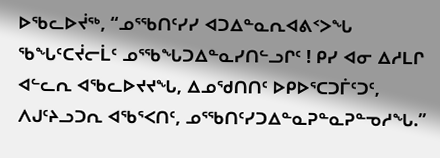ᐅᖃᓚᐅᔫᖅ, “ᓄᕐᖃᑎᑦᓯᓯ ᐊᑐᐃᓐᓇᕆᐊᕕᑉᐳᖓ  ᖃᖓᑦᑕᔫᓕᒫᑦ ᓄᕐᖃᖓᑐᐃᓐᓇᓯᑎᓪᓗᒋᑦ ! ᑭᓯ ᐊᓂ ᐃᓱᒪᒋ ᐊᓪᓚᕆ ᐊᖃᓚᐅᔪᔪᖓ, ᐃᓄᖁᑎᑎᑦ ᐅᑭᐅᕐᑕᑐᒦᑦᑐᑦ, ᐱᒍᑦᔨᓗᑐᕆ ᐊᖃᕐᐸᑎᑦ, ᓄᕐᖃᑎᑦᓯᑐᐃᓐᓇᕈᓐᓇᕈᓐᓀᓱᖓ.”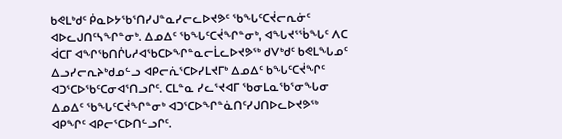ᑲᕙᒪᒃᑯᑦ ᑮᓇᐅᔭᖃᕐᑎᓯᒍᓐᓇᓯᓕᓚᐅᔪᕗᑦ ᖃᖓᑦᑕᔫᓕᕆᓃᑦ ᐊᐅᓚᒍᑎᑦᓴᖏᓐᓂᒃ. ᐃᓄᐃᑦ ᖃᖓᑦᑕᔫᖏᓐᓂᒃ, ᐊᖓᔪᕐᖄᖓᑦ ᐱᑕ ᐋᑕᒥ ᐊᖏᖃᑎᒌᒐᓱᐊᖃᑕᐅᖏᓐᓇᓕᒫᓚᐅᔪᕗᖅ ᑯᐯᒃᑯᑦ ᑲᕙᒪᖓᓄᑦ ᐃᓗᓯᓕᕆᔨᒃᑯᓄᓪᓗ ᐊᑭᓕᕇᕐᑕᐅᓯᒪᔪᒥᒃ ᐃᓄᐃᑦ ᑲᖓᑦᑕᔫᖏᑦ ᐊᑐᕐᑕᐅᖃᑦᑕᓂᐊᕐᑎᓗᒋᑦ. ᑕᒪᓐᓇ ᓯᓚᕐᔪᐊᒥ ᖃᓂᒪᓇᖃᕐᓂᖓᓂ ᐃᓄᐃᑦ ᖃᖓᑦᑕᔫᖏᓐᓂᒃ ᐊᑐᕐᑕᐅᖏᓐᓈᑎᑦᓯᒍᑎᐅᓚᐅᔪᕗᖅ ᐊᑭᖏᑦ ᐊᑭᓕᕐᑕᐅᑎᓪᓗᒋᑦ.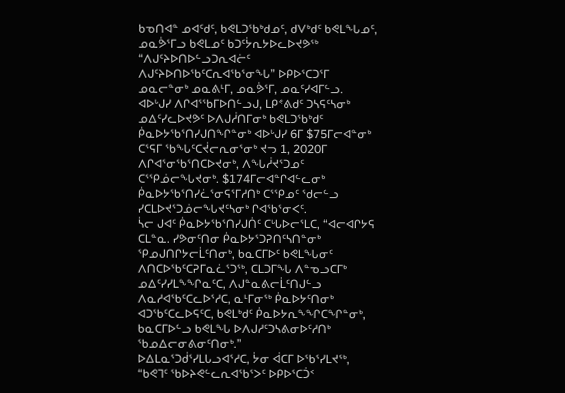ᑲᓀᑎᐊᓐ ᓄᐊᑦᑯᑦ, ᑲᕙᒪᑐᖃᒃᑯᓄᑦ, ᑯᐯᒃᑯᑦ ᑲᕙᒪᖓᓄᑦ, ᓄᓇᕘᕐᒥᓗ ᑲᕙᒪᓄᑦ ᑲᑐᑦᔮᕆᔭᐅᓚᐅᔪᕗᖅ “ᐱᒍᑦᔨᐅᑎᐅᓪᓗᑐᕆᐊᓖᑦ ᐱᒍᑦᔨᐅᑎᐅᖃᑦᑕᕆᐊᖃᕐᓂᖓ” ᐅᑭᐅᕐᑕᑐᕐᒥ ᓄᓇᓕᓐᓂᒃ ᓄᓇᕕᒻᒥ, ᓄᓇᕘᕐᒥ, ᓄᓇᑦᓯᐊᒥᓪᓗ.
ᐊᐅᒡᒍᓯ ᐱᒋᐊᕐᖃᒥᐅᑎᓪᓗᒍ, ᒪᑭᕝᕕᑯᑦ ᑐᓴᕋᑦᓴᓂᒃ ᓄᐃᑦᓯᓚᐅᔪᕗᑦ ᐅᐱᒍᓲᑎᒥᓂᒃ ᑲᕙᒪᑐᖃᒃᑯᑦ ᑮᓇᐅᔭᖃᕐᑎᓯᒍᑎᖏᓐᓂᒃ ᐊᐅᒡᒍᓯ 6ᒥ $75ᒥᓕᐊᓐᓂᒃ ᑕᕐᕋᒥ ᖃᖓᑦᑕᔫᓕᕆᓂᕐᓂᒃ ᔪᓓ 1, 2020ᒥ ᐱᒋᐊᕐᓂᖃᕐᑎᑕᐅᔪᓂᒃ, ᐱᖓᓲᔪᕐᑐᓄᑦ ᑕᕐᕿᓅᓕᖓᔪᓂᒃ. $174ᒥᓕᐊᓐᒋᐊᓪᓚᓂᒃ ᑮᓇᐅᔭᖃᕐᑎᓯᓛᕐᓂᕋᕐᒥᓱᑎᒃ ᑕᕐᕿᓄᑦ ᖁᓕᓪᓗ ᓯᑕᒪᐅᔪᕐᑐᓅᓕᖓᔪᑦᓴᓂᒃ ᒋᐊᖃᕐᓂᐸᑦ.
ᓵᓕ ᒍᐊᑦ ᑮᓇᐅᔭᖃᕐᑎᓯᒍᑏᑦ ᑕᒡᒐᐅᓕᕐᒪᑕ, “ᐊᓕᐊᒋᔭᕋ ᑕᒪᓐᓇ. ᓯᕗᓂᑦᑎᓂ ᑮᓇᐅᔭᕐᑐᕈᑎᑦᓴᑎᓐᓂᒃ ᕿᓄᒍᑎᒋᔭᓕᒫᑦᑎᓂᒃ, ᑲᓇᑕᒥᐅᑦ ᑲᕙᒪᖓᓂᑦ ᐱᑎᑕᐅᖃᑦᑕᕈᒥᓇᓛᕐᑐᖅ, ᑕᒪᑐᒥᖓ ᐱᓐᓀᓗᑕᒥᒃ ᓄᐃᑦᓯᓯᒪᖕᖏᓇᑦᑕ, ᐱᒍᓐᓇᕕᓕᒫᑦᑎᒍᓪᓗ ᐱᓇᓱᐊᖃᑦᑕᓚᐅᕐᓱᑕ, ᓇᒻᒥᓂᖅ ᑮᓇᐅᔭᑦᑎᓂᒃ ᐊᑐᖃᑦᑕᓚᐅᕋᑦᑕ, ᑲᕙᒪᒃᑯᑦ ᑮᓇᐅᔭᕆᖕᖏᑕᖏᓐᓂᒃ, ᑲᓇᑕᒥᐅᓪᓗ ᑲᕙᒪᖓ ᐅᐱᒍᓱᑦᑐᓴᕕᓂᐅᑦᓱᑎᒃ ᖃᓄᐃᓕᓂᕕᓂᑦᑎᓂᒃ.”
ᐅᐃᒪᓇᕐᑐᑰᕐᓯᒪᒐᓗᐊᕐᓱᑕ, ᔮᓂ ᐋᑕᒥ ᐅᖃᕐᓯᒪᔪᖅ, “ᑲᕙᒣᑦ ᖃᐅᔨᕙᓪᓚᕆᐊᖃᕐᐳᑦ ᐅᑭᐅᕐᑕᑑᑉ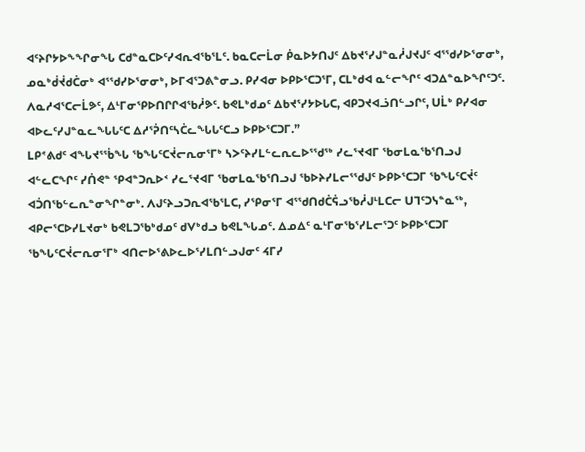ᐊᑦᔨᒋᔭᐅᖕᖏᓂᖓ ᑕᑯᓐᓇᑕᐅᑦᓯᐊᕆᐊᖃᕐᒪᑦ. ᑲᓇᑕᓕᒫᓂ ᑮᓇᐅᔭᑎᒍᑦ ᐃᑲᔪᕐᓯᒍᓐᓇᓲᒍᔪᒍᑦ ᐊᕐᖁᓯᐅᕐᓂᓂᒃ, ᓄᓇᒃᑰᔫᑯᑖᓂᒃ ᐊᕐᖁᓯᐅᕐᓂᓂᒃ, ᐅᒥᐊᕐᑐᕕᓐᓂᓗ. ᑭᓯᐊᓂ ᐅᑭᐅᕐᑕᑐᕐᒥ, ᑕᒪᒃᑯᐊ ᓇᓪᓕᖏᑦ ᐊᑐᐃᓐᓇᐅᖏᑦᑐᑦ. ᐱᓇᓱᐊᕐᑕᓕᒫᕗᑦ, ᐃᒻᒥᓂᕿᐅᑎᒋᒋᐊᖃᓲᕗᑦ. ᑲᕙᒪᒃᑯᓄᑦ ᐃᑲᔪᕐᓯᔭᐅᒐᑕ, ᐊᑭᑐᔪᐊᓘᑎᓪᓗᒋᑦ, ᑌᒫᒃ ᑭᓯᐊᓂ ᐊᐅᓚᑦᓯᒍᓐᓇᓚᖓᒐᑦᑕ ᐃᓱᕐᕉᑎᑦᓴᑖᓚᖓᒐᑦᑕᓗ ᐅᑭᐅᕐᑕᑐᒥ.”
ᒪᑭᕝᕕᑯᑦ ᐊᖓᔪᕐᖄᖓ ᖃᖓᑦᑕᔫᓕᕆᓂᕐᒥᒃ ᓴᐳᑦᔨᓯᒪᓪᓚᕆᓚᐅᕐᖁᖅ ᓯᓚᕐᔪᐊᒥ ᖃᓂᒪᓇᖃᕐᑎᓗᒍ
ᐊᓪᓚᑕᖏᑦ ᓯᑏᕙᓐ ᕿᐊᓐᑐᕆᐅᑉ ᓯᓚᕐᔪᐊᒥ ᖃᓂᒪᓇᖃᕐᑎᓗᒍ ᖃᐅᔨᓯᒪᓕᕐᖁᒍᑦ ᐅᑭᐅᕐᑕᑐᒥ ᖃᖓᑦᑕᔫᑦ ᐊᑑᑎᖃᓪᓚᕆᓐᓂᖏᓐᓂᒃ. ᐱᒍᑦᔨᓗᑐᕆᐊᖃᕐᒪᑕ, ᓯᕿᓂᕐᒥ ᐊᕐᖁᑎᑯᑖᕌᓗᖃᓲᒍᒻᒪᑕᓕ ᑌᒣᑦᑐᓭᓐᓇᖅ, ᐊᑭᓕᕐᑕᐅᓯᒪᔪᓂᒃ ᑲᕙᒪᑐᖃᒃᑯᓄᑦ ᑯᐯᒃᑯᓗ ᑲᕙᒪᖓᓄᑦ. ᐃᓄᐃᑦ ᓇᒻᒥᓂᖃᕐᓯᒪᓕᕐᑐᑦ ᐅᑭᐅᕐᑕᑐᒥ ᖃᖓᑦᑕᔫᓕᕆᓂᕐᒥᒃ ᐊᑎᓕᐅᕐᕕᐅᓚᐅᕐᓯᒪᑎᓪᓗᒍᓂᑦ ᔦᒥᓯ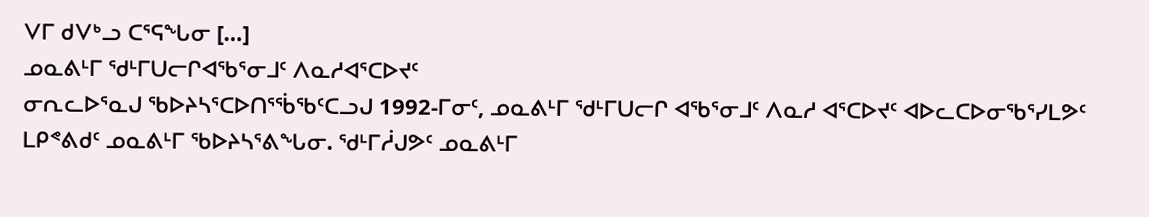ᐯᒥ ᑯᐯᒃᓗ ᑕᕐᕋᖓᓂ […]
ᓄᓇᕕᒻᒥ ᖁᒻᒥᑌᓕᒋᐊᖃᕐᓂᒧᑦ ᐱᓇᓱᐊᕐᑕᐅᔪᑦ
ᓂᕆᓚᐅᕐᓇᒍ ᖃᐅᔨᓴᕐᑕᐅᑎᕐᖄᖃᑦᑕᓗᒍ 1992-ᒥᓂᑦ, ᓄᓇᕕᒻᒥ ᖁᒻᒥᑌᓕᒋ ᐊᖃᕐᓂᒧᑦ ᐱᓇᓱ ᐊᕐᑕᐅᔪᑦ ᐊᐅᓚᑕᐅᓂᖃᕐᓯᒪᕗᑦ ᒪᑭᕝᕕᑯᑦ ᓄᓇᕕᒻᒥ ᖃᐅᔨᓴᕐᕕᖓᓂ. ᖁᒻᒥᓲᒍᕗᑦ ᓄᓇᕕᒻᒥ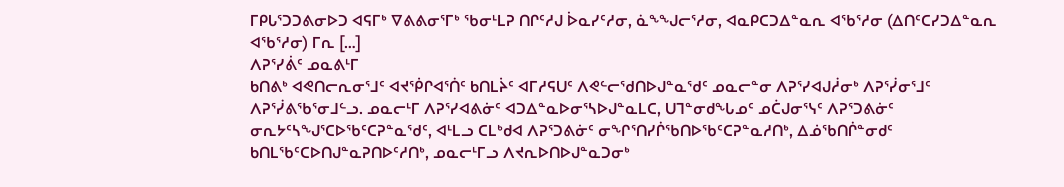ᒥᑭᒐᕐᑐᑐᕕᓂᐅᑐ ᐊᕋᒥᒃ ᐁᕕᕕᓂᕐᒥᒃ ᖃᓂᒻᒪᕈ ᑎᒋᑦᓱᒍ ᐆᓇᓯᑦᓱᓂ, ᓈᖕᖑᓕᕐᓱᓂ, ᐊᓇᑭᑕᑐᐃᓐᓇᕆ ᐊᖃᕐᓱᓂ (ᐃᑎᑦᑕᓯᑐᐃᓐᓇᕆ ᐊᖃᕐᓱᓂ) ᒥᕆ […]
ᐱᕈᕐᓯᕖᑦ ᓄᓇᕕᒻᒥ
ᑲᑎᕕᒃ ᐊᕙᑎᓕᕆᓂᕐᒧᑦ ᐊᔪᖀᒋᐊᕐᑏᑦ ᑲᑎᒪᔩᑦ ᐊᒥᓱᕋᑌᑦ ᐱᕙᓪᓕᖁᑎᐅᒍᓐᓇᖁᑦ ᓄᓇᓕᓐᓂ ᐱᕈᕐᓯᐊᒍᓲᓂᒃ ᐱᕈᕐᓰᓂᕐᒧᑦ ᐱᕈᕐᓰᕕᖃᕐᓂᒧᓪᓗ. ᓄᓇᓕᒻᒥ ᐱᕈᕐᓯᐊᕕᓃᑦ ᐊᑐᐃᓐᓇᐅᓂᕐᓴᐅᒍᓐᓇᒪᑕ, ᑌᒣᓐᓂᑯᖓᓄᑦ ᓄᑖᒍᓂᕐᓭᑦ ᐱᕈᕐᑐᕕᓃᑦ ᓂᕆᔭᑦᓴᖑᕐᑕᐅᖃᑦᑕᕈᓐᓇᖁᑦ, ᐊᒻᒪᓗ ᑕᒪᒃᑯᐊ ᐱᕈᕐᑐᕕᓃᑦ ᓂᖏᕐᑎᓯᒌᖃᑎᐅᖃᑦᑕᕈᓐᓇᓱᑎᒃ, ᐃᓅᖃᑎᒌᓐᓂᑯᑦ ᑲᑎᒪᖃᑦᑕᐅᑎᒍᓐᓇᕈᑎᐅᑦᓱᑎᒃ, ᓄᓇᓕᒻᒥᓗ ᐱᔪᕆᐅᑎᐅᒍᓐᓇᑐᓂᒃ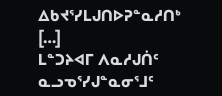ᐃᑲᔪᕐᓯᒪᒍᑎᐅᕈᓐᓇᓱᑎᒃ […]
ᒪᓐᑐᔨᐊᒥ ᐱᓇᓱᒍᑏᑦ ᓇᓗᓀᕐᓯᒍᓐᓇᓂᕐᒧᑦ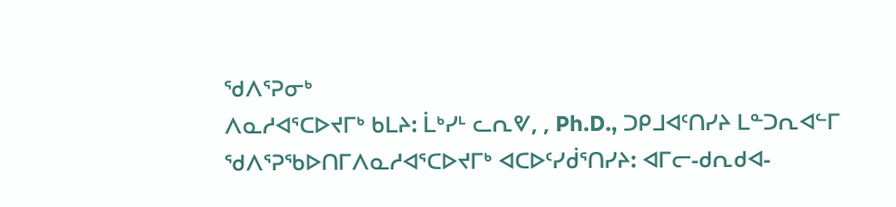ᖁᐱᕐᕈᓂᒃ
ᐱᓇᓱᐊᕐᑕᐅᔪᒥᒃ ᑲᒪᔨ: ᒫᒃᓯᒻ ᓚᕆᕓ, , Ph.D., ᑐᑭᒧᐊᑦᑎᓯᔨ ᒪᓐᑐᕆᐊᓪᒥ ᖁᐱᕐᕈᖃᐅᑎᒥᐱᓇᓱᐊᕐᑕᐅᔪᒥᒃ ᐊᑕᐅᑦᓯᑰᕐᑎᓯᔨ: ᐊᒥᓕ-ᑯᕆᑯᐊ-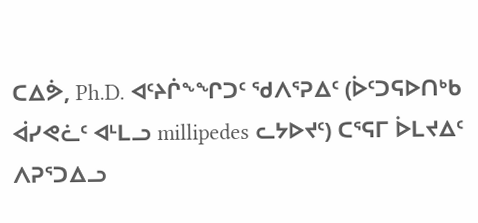ᑕᐃᕘ, Ph.D. ᐊᑦᔨᒌᖕᖏᑐᑦ ᖁᐱᕐᕈᐃᑦ (ᐆᑦᑐᕋᐅᑎᒃᑲ ᐋᓯᕙᓛᑦ ᐊᒻᒪᓗ millipedes ᓚᔭᐅᔪᑦ) ᑕᕐᕋᒥ ᐆᒪᔪᐃᑦ ᐱᕈᕐᑐᐃᓗ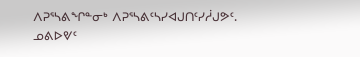ᐱᕈᕐᓴᕕᖏᓐᓂᒃ ᐱᕈᕐᓴᕕᑦᓴᓯᐊᒍᑎᑦᓯᓲᒍᕗᑦ. ᓄᕕᐅᕓᑦ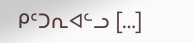ᑭᑦᑐᕆᐊᓪᓗ […]